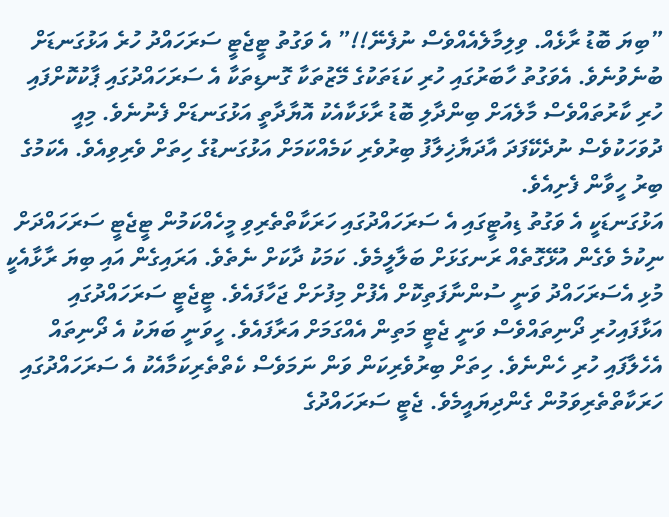”ބިޔަ ބޮޑު ރާޅެއް. ވިލިމާލެއެއްވެސް ނުފެނޭ!!” އެ ވަގުތު ޓީޖެޓީ ސަރަހައްދު ހުރެ އަޅުގަނޑަށް ބުނެވުނެވެ. އެވަގުތު ހާބަރުގައި ހުރި ކަޑަތަކުގެ މޭޒުތަކާ ގޮނޑިތަކާ އެ ސަރަހައްދުގައި ޕާކުކޮށްފައި ހުރި ކާރުތައްވެސް މާލެއަށް ބިންދާލި ބޮޑު ރާޅަކާއެކު އޮޔާދާތީ އަޅުގަނޑަށް ފެނުނެވެ. މިއީ ދުވަހަކުވެސް ނުދެކޭފަދަ އާދަޔާޚިލާފު ބިރުވެރި ކަމެއްކަމަށް އަޅުގަނޑުގެ ހިތަށް ވެރިވިއެވެ. އެކަމުގެ ބިރު ހީވާން ފެށިއެވެ.
އަޅުގަނޑަކީ އެ ވަގުތު ޑިއުޓީގައި އެ ސަރަހައްދުގައި ހަރަކާތްތެރިވި މީހެއްކަމުން ޓީޖެޓީ ސަރަހައްދަށް ނިކުމެ ވެގެން އުޅޭގޮތެއް ރަނގަޅަށް ބަލާލީމެވެ. ކަމަކު ދާކަށް ނެތެވެ. އަރައިގެން އައި ބިޔަ ރާޅާއެކީ މުޅި އެސަރަހައްދު ވަނީ ސުންނާފަތިކޮށް އެފުށް މިފުށަށް ޖަހާފައެވެ. ޓީޖެޓީ ސަރަހައްދުގައި އަޅާފައިހުރި ދޯނިތައްވެސް ވަނީ ޖެޓީ މަތިން އެއްގަމަށް އަރާފައެވެ. ހީވަނީ ބަޔަކު އެ ދޯނިތައް އެހެލާފައި ހުރި ހެންނެވެ. ހިތަށް ބިރުވެރިކަން ވަން ނަމަވެސް ކެތްތެރިކަމާއެކު އެ ސަރަހައްދުގައި ހަރަކާތްތެރިވަމުން ގެންދިޔައީމެވެ. ޖެޓީ ސަރަހައްދުގެ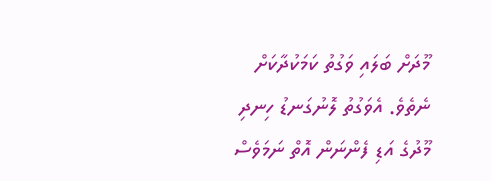މޫދަށް ބަލައި ވަގުތު ކަމަކުދާކަށް ނެތެވެ. އެވަގުތު ލޮނުގަނޑު ހިނދި މޫދުގެ އަޑި ފެންނަން އޮތް ނަމަވެސް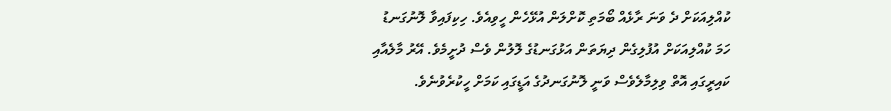ކުއްލިއަކަށް ދެ ވަނަ ރާޅެއް ބޯމަތި ކޮށްލަން އުޅޭހެން ހީވިއެވެ. ހިކިފައިވާ ލޮނުގަނޑު ހަމަ ކުއްލިއަކަށް އުފުލިގެން ދިޔަތަން އަޅުގަނޑުގެ ލޮލުން ވެސް ދުށީމެވެ. އޭރު މާލެއާއި ކައިރީގައި އޮތް ވިލިމާލެވެސް ވަނީ ލޮނުގަނދުގެ އަޑީގައި ކަމަށް ހީކުރެވުނެވެ.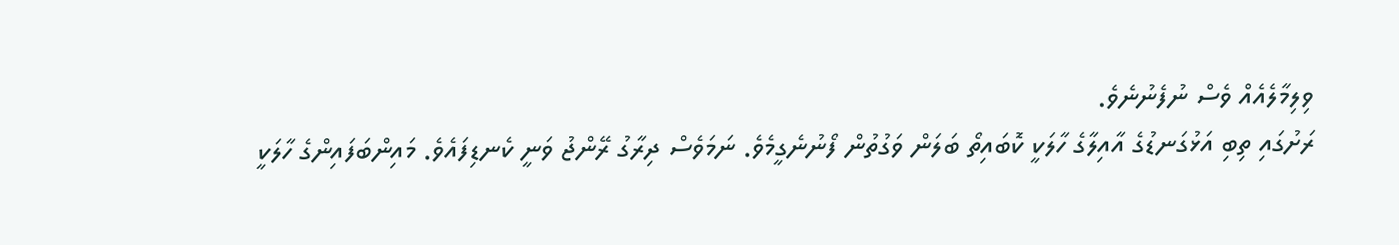ވިލިމާލެއެއް ވެސް ނުފެނުނެވެ.
ރަށުގައި ތިބި އަޅުގަނޑުގެ އާއިލާގެ ހާލަކީ ކޮބައިތޯ ބަލަން ވަގުތުން ފޯނުނެގީމެވެ. ނަމަވެސް ދިރާގު ރޭންޖު ވަނީ ކެނޑިފައެވެ. މައިންބަފައިންގެ ހާލަކީ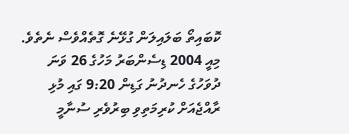ކޮބައިތޯ ބަލައިލަން ގުޅޭނެ ގޮތެއްވެސް ނެތެވެ. މިއީ 2004 ޑިސެންބަރު މަހުގެ 26 ވަނަ ދުވަހުގެ ހެނދުނު ގަޑިން 9:20 ގައި މުޅި ރާއްޖެއަށް ކުރިމަތިވި ބިރުވެރި ސުނާމީ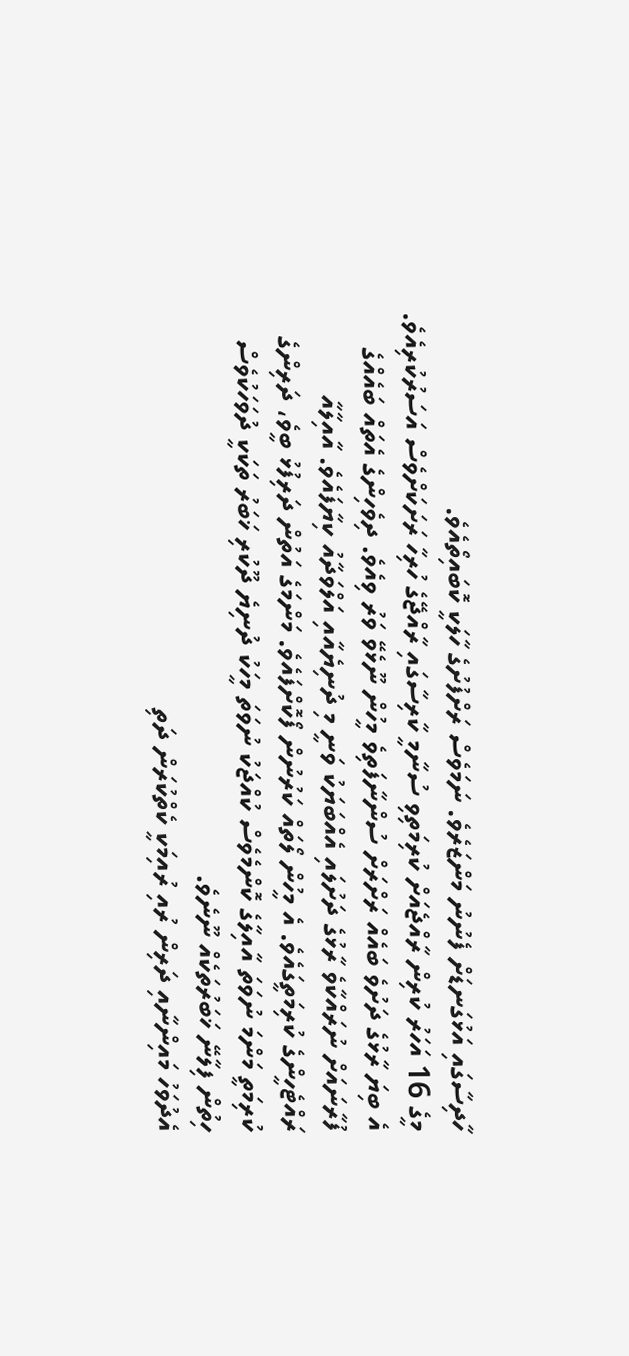ހާދިސާގައި އަޅުގަނޑަށް ފެނުނު މަންޒަރެވެ. ނަމަވެސް ރަށްފުށުގެ ހާލަކީ ކޮބައިތޯއެވެ.
މީގެ 16 އަހަރު ކުރިން ރާއްޖެއަށް ކުރިމަތިވި ސުނާމީ ކާރިސާގައި ރާއްޖޭގެ ހުރިހާ ރަށަކަށްވެސް އަސަރުކުރިއެވެ. އެ ބިޔަ ރާޅުގެ ދަށުވެ ބައެއް ރަށްރަށް ސުންނާފަތިވެ މީހުން ނޫޅެވޭ ވަރު ވިއެވެ. ދިވެހިންގެ އެތައް ބައެއްގެ ފުރާނައަށް ނުރައްކާވެ ރާޅުގެ ދަށުލައި އެއްބަޔަކު ވަނީ މި ދުނިޔެއާއި އަލްވަދާއު ކިޔާފައެވެ. އާއިލާއާ ރައްޓެހީންގެ ކުރިމަތީގައެވެ. އެ މީހުން ލޯތައް ކަރުނުން ފޯކޮށްފައެވެ. މަންމަގެ އަތުން ދަރިފުޅު ބީވެ، ދަރިންގެ ކުރިމަތީ މަންމަ ނުވަތަ އާއިލާގެ ކޮންމެވެސް ކުއްޖަކު ނުވަތަ މީހަކު ދުނިޔެ ދޫކުރި ޚަބަރު ތަކަކީ ދުވަހަކުވެސް ހިތުން ފިލާނޭ ޚަބަރުތަކެއް ނޫނެވެ.
އެދުވަހު މައިންނާއި ދަރިން ރުއި ރުއިމަކީ ކެތްކުރަން ދަތި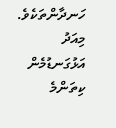ހަނދާންތަކެވެ. މިއަދު އަޅުގަނޑުމެން ކިތަންމެ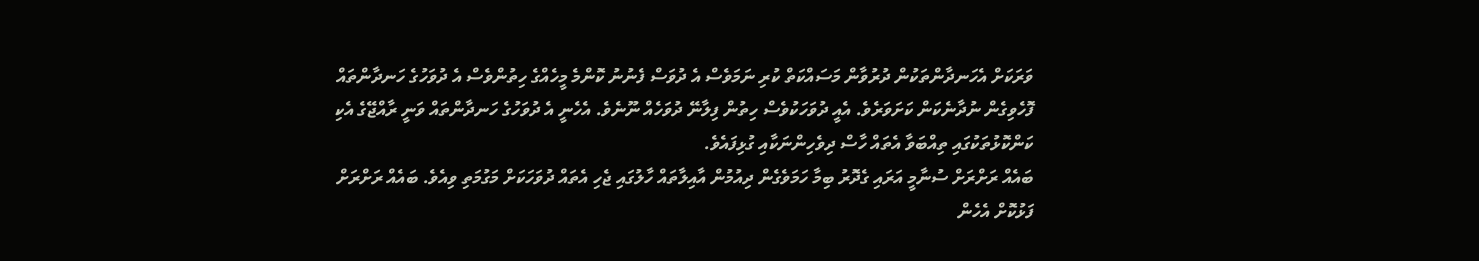ވަރަކަށް އެހަނދާންތަކުން ދުރުވާން މަސައްކަތް ކުރި ނަމަވެސް އެ ދުވަސް ފެނުނު ކޮންމެ މީހެއްގެ ހިތުންވެސް އެ ދުވަހުގެ ހަނދާންތައް ފޮހެވިގެން ނުދާނެކަން ކަށަވަރެވެ. އެއީ ދުވަހަކުވެސް ހިތުން ފިލާނޭ ދުވަހެއް ނޫނެވެ. އެހެނީ އެ ދުވަހުގެ ހަނދާންތައް ވަނީ ރާއްޖޭގެ އެކި ކަންކޮޅުތަކުގައި ތިއްބަވާ އެތައް ހާސް ދިވެހިންނަކާއި ގުޅިފައެވެ.
ބައެއް ރަށްރަށް ސުނާމީ އަރައި ގެދޮރު ބިމާ ހަމަވެގެން ދިއުމުން އާއިލާތައް ހާލުގައި ޖެހި އެތައް ދުވަހަކަށް މަގުމަތި ވިއެވެ. ބައެއް ރަށްރަށް ފަޅުކޮށް އެހެން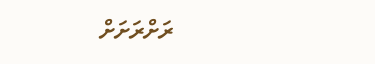ރަށްރަށަށް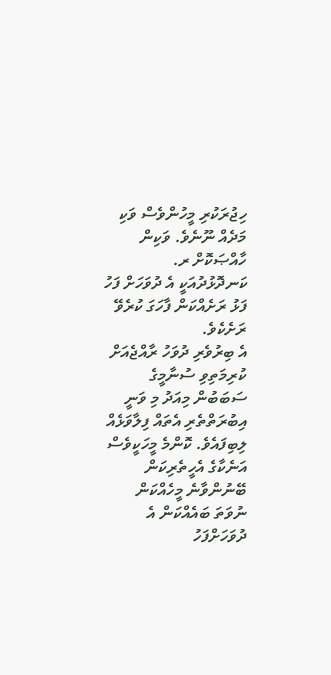ހިޖުރަކުރި މީހުންވެސް ވަކި މަދެއް ނޫނެވެ. ވަކިން ހާއްޞަކޮށް ރ. ކަނދޮޅުދުއަކީ އެ ދުވަހަށް ފަހު ފަޅު ރަށެއްކަން ފާހަގަ ކުރެވޭ ރަށެކެވެ.
އެ ބިރުވެރި ދުވަހު ރާއްޖެއަށް ކުރިމަތިވި ސުނާމީގެ ސަބަބުން މިއަދު މި ވަނީ އިބުރަތްތެރި އެތައް ފިލާވަޅެއް ލިބިފައެވެ. ކޮންމެ މީހަކީވެސް އަނެކާގެ އެހީތެރިކަން ބޭނުންވާނެ މީހެއްކަން ނުވަތަ ބައެއްކަން އެ ދުވަހަށްފަހު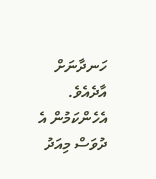ހަނދާނަށް އާދެއެވެ. އެހެންކަމުން އެ ދުވަސް މިއަދު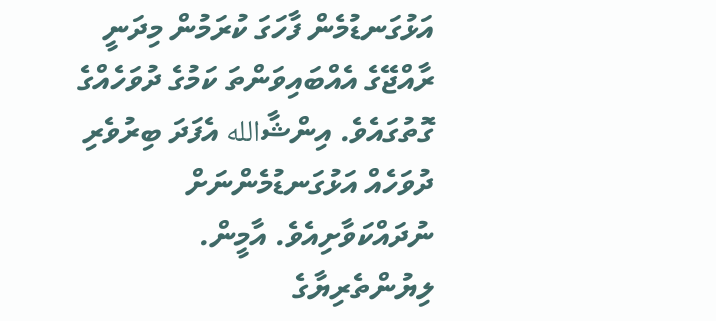އަޅުގަނޑުމެން ފާހަގަ ކުރަމުން މިދަނީ ރާއްޖޭގެ އެއްބައިވަންތަ ކަމުގެ ދުވަހެއްގެ ގޮތުގައެވެ. އިންޝާالله އެފަދަ ބިރުވެރި ދުވަހެއް އަޅުގަނޑުމެންނަށް ނުދައްކަވާށިއެވެ. އާމީން.
ލިޔުންތެރިޔާގެ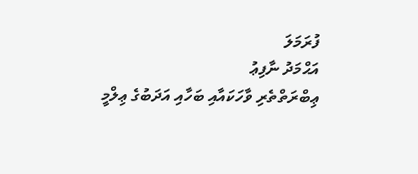ފުރަމަލަ
އަޙްމަދު ނާފިޢު
ޢިބްރަތްތެރި ވާހަކައާއި ބަހާއި އަދަބުގެ ޢިލްމީ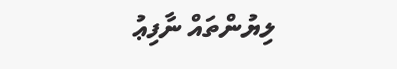ލިޔުންތައް ނާފިޢު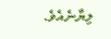ލިޔާނެއެވެ.